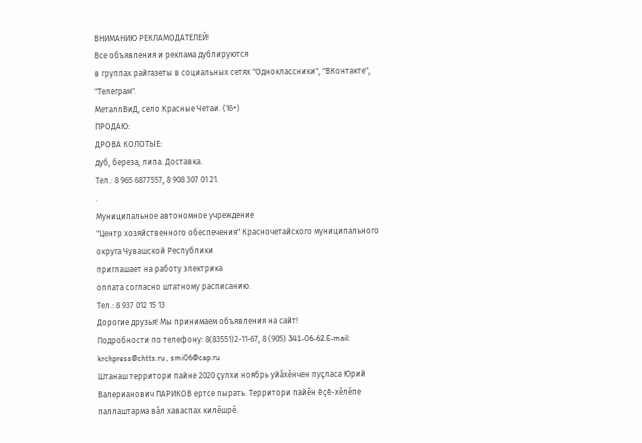ВНИМАНИЮ РЕКЛАМОДАТЕЛЕЙ!
Все объявления и реклама дублируются
в группах райгазеты в социальных сетях "Одноклассники", "ВКонтакте", "Телеграм".
МеталлВиД, село Красные Четаи. (16+)
ПРОДАЮ:
ДРОВА КОЛОТЫЕ:
дуб, береза, липа. Доставка.
Тел.: 8 965 6877557, 8 908 307 01 21.
.
Муниципальное автономное учреждение
"Центр хозяйственного обеспечения" Красночетайского муниципального
округа Чувашской Республики
приглашает на работу электрика
оплата согласно штатному расписанию.
Тел.: 8 937 012 15 13
Дорогие друзья! Мы принимаем объявления на сайт!
Подробности по телефону: 8(83551)2-11-67, 8 (905) 341-06-62.E-mail: krchpress@chtts.ru , smi06@cap.ru
Штанаш территори пайне 2020 çулхи ноябрь уйăхĕнчен пуçласа Юрий Валерианович ПАРИКОВ ертсе пырать. Территори пайĕн ĕçĕ-хĕлĕпе паллаштарма вăл хаваспах килĕшрĕ.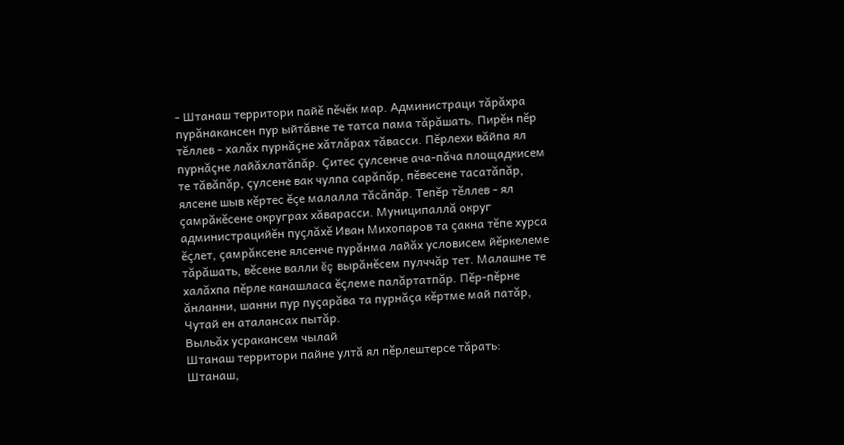- Штанаш территори пайĕ пĕчĕк мар. Администраци тăрăхра пурăнакансен пур ыйтăвне те татса пама тăрăшать. Пирĕн пĕр тĕллев - халăх пурнăçне хăтлăрах тăвасси. Пĕрлехи вăйпа ял пурнăçне лайăхлатăпăр. Çитес çулсенче ача-пăча площадкисем те тăвăпăр, çулсене вак чулпа сарăпăр, пĕвесене тасатăпăр, ялсене шыв кĕртес ĕçе малалла тăсăпăр. Тепĕр тĕллев - ял çамрăкĕсене округрах хăварасси. Муниципаллă округ администрацийĕн пуçлăхĕ Иван Михопаров та çакна тĕпе хурса ĕçлет, çамрăксене ялсенче пурăнма лайăх условисем йĕркелеме тăрăшать, вĕсене валли ĕç вырăнĕсем пулччăр тет. Малашне те халăхпа пĕрле канашласа ĕçлеме палăртатпăр. Пĕр-пĕрне ăнланни, шанни пур пуçарăва та пурнăçа кĕртме май патăр, Чутай ен аталансах пытăр.
Выльăх усракансем чылай
Штанаш территори пайне ултă ял пĕрлештерсе тăрать: Штанаш,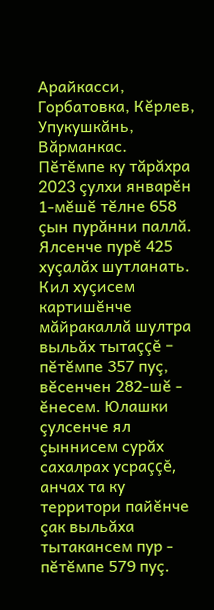Арайкасси, Горбатовка, Кĕрлев, Упукушкăнь, Вăрманкас. Пĕтĕмпе ку тăрăхра 2023 çулхи январĕн 1-мĕшĕ тĕлне 658 çын пурăнни паллă. Ялсенче пурĕ 425 хуçалăх шутланать. Кил хуçисем картишĕнче мăйракаллă шултра выльăх тытаççĕ - пĕтĕмпе 357 пуç, вĕсенчен 282-шĕ - ĕнесем. Юлашки çулсенче ял çыннисем сурăх сахалрах усраççĕ, анчах та ку территори пайĕнче çак выльăха тытакансем пур - пĕтĕмпе 579 пуç.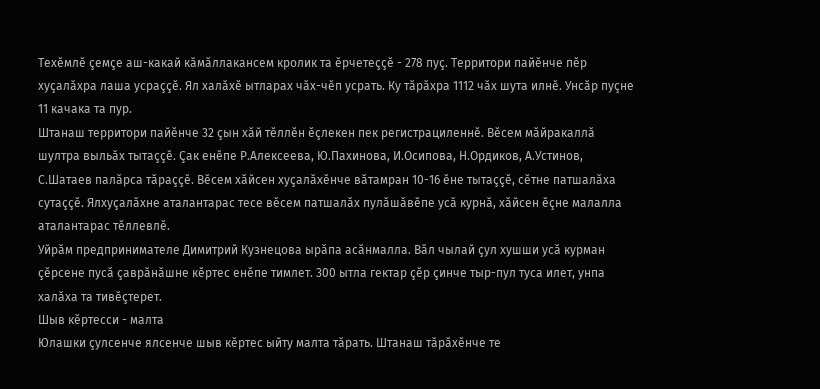Техĕмлĕ çемçе аш-какай кăмăллакансем кролик та ĕрчетеççĕ - 278 пуç. Территори пайĕнче пĕр хуçалăхра лаша усраççĕ. Ял халăхĕ ытларах чăх-чĕп усрать. Ку тăрăхра 1112 чăх шута илнĕ. Унсăр пуçне 11 качака та пур.
Штанаш территори пайĕнче 32 çын хăй тĕллĕн ĕçлекен пек регистрациленнĕ. Вĕсем мăйракаллă шултра выльăх тытаççĕ. Çак енĕпе Р.Алексеева, Ю.Пахинова, И.Осипова, Н.Ордиков, А.Устинов, С.Шатаев палăрса тăраççĕ. Вĕсем хăйсен хуçалăхĕнче вăтамран 10-16 ĕне тытаççĕ, сĕтне патшалăха сутаççĕ. Ялхуçалăхне аталантарас тесе вĕсем патшалăх пулăшăвĕпе усă курнă, хăйсен ĕçне малалла аталантарас тĕллевлĕ.
Уйрăм предпринимателе Димитрий Кузнецова ырăпа асăнмалла. Вăл чылай çул хушши усă курман çĕрсене пусă çаврăнăшне кĕртес енĕпе тимлет. 300 ытла гектар çĕр çинче тыр-пул туса илет, унпа халăха та тивĕçтерет.
Шыв кĕртесси - малта
Юлашки çулсенче ялсенче шыв кĕртес ыйту малта тăрать. Штанаш тăрăхĕнче те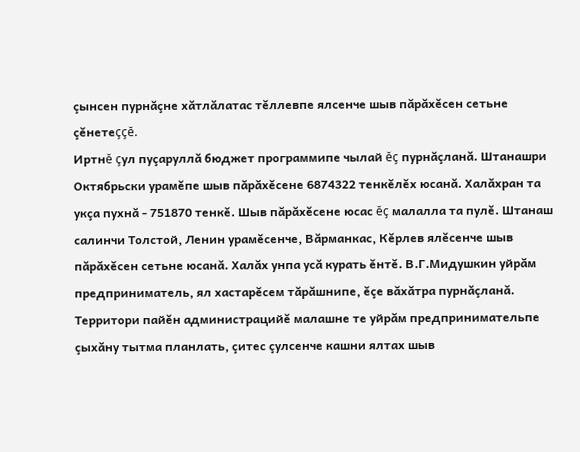çынсен пурнăçне хăтлăлатас тĕллевпе ялсенче шыв пăрăхĕсен сетьне çĕнетеççĕ.
Иртнĕ çул пуçаруллă бюджет программипе чылай ĕç пурнăçланă. Штанашри Октябрьски урамĕпе шыв пăрăхĕсене 6874322 тенкĕлĕх юсанă. Халăхран та укçа пухнă - 751870 тенкĕ. Шыв пăрăхĕсене юсас ĕç малалла та пулĕ. Штанаш салинчи Толстой, Ленин урамĕсенче, Вăрманкас, Кĕрлев ялĕсенче шыв пăрăхĕсен сетьне юсанă. Халăх унпа усă курать ĕнтĕ. В.Г.Мидушкин уйрăм предприниматель, ял хастарĕсем тăрăшнипе, ĕçе вăхăтра пурнăçланă. Территори пайĕн администрацийĕ малашне те уйрăм предпринимательпе çыхăну тытма планлать, çитес çулсенче кашни ялтах шыв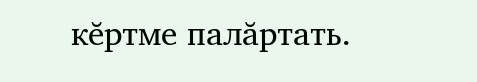кĕртме палăртать.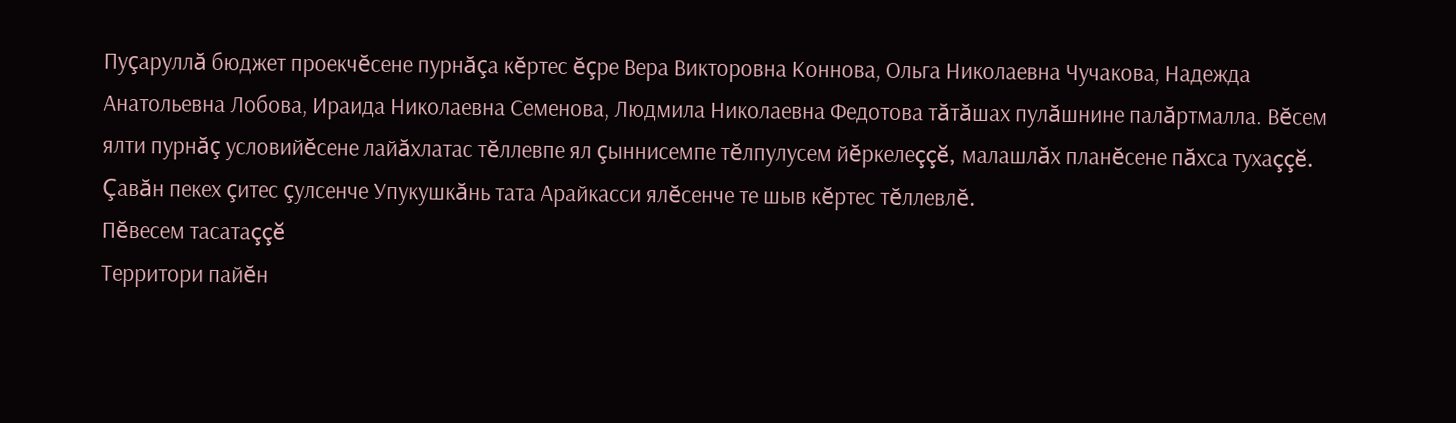Пуçаруллă бюджет проекчĕсене пурнăçа кĕртес ĕçре Вера Викторовна Коннова, Ольга Николаевна Чучакова, Надежда Анатольевна Лобова, Ираида Николаевна Семенова, Людмила Николаевна Федотова тăтăшах пулăшнине палăртмалла. Вĕсем ялти пурнăç условийĕсене лайăхлатас тĕллевпе ял çыннисемпе тĕлпулусем йĕркелеççĕ, малашлăх планĕсене пăхса тухаççĕ. Çавăн пекех çитес çулсенче Упукушкăнь тата Арайкасси ялĕсенче те шыв кĕртес тĕллевлĕ.
Пĕвесем тасатаççĕ
Территори пайĕн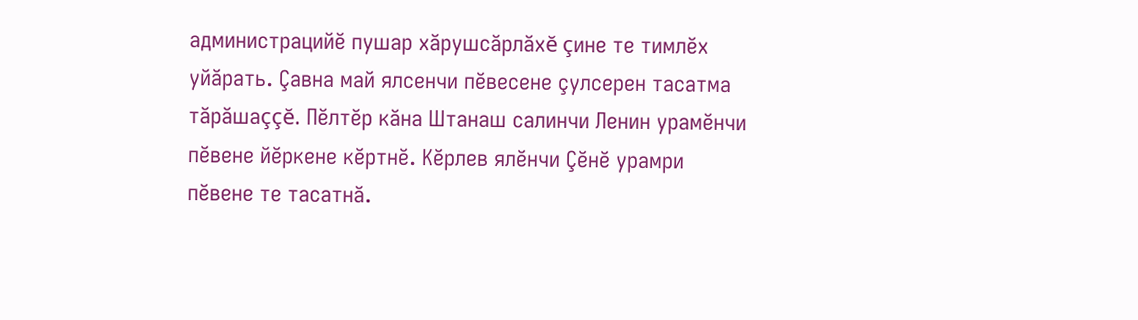администрацийĕ пушар хăрушсăрлăхĕ çине те тимлĕх уйăрать. Çавна май ялсенчи пĕвесене çулсерен тасатма тăрăшаççĕ. Пĕлтĕр кăна Штанаш салинчи Ленин урамĕнчи пĕвене йĕркене кĕртнĕ. Кĕрлев ялĕнчи Çĕнĕ урамри пĕвене те тасатнă.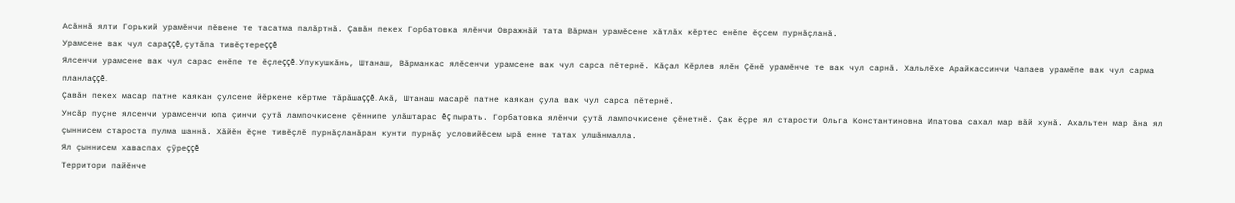Асăннă ялти Горький урамĕнчи пĕвене те тасатма палăртнă. Çавăн пекех Горбатовка ялĕнчи Овражнăй тата Вăрман урамĕсене хăтлăх кĕртес енĕпе ĕçсем пурнăçланă.
Урамсене вак чул сараççĕ, çутăпа тивĕçтереççĕ
Ялсенчи урамсене вак чул сарас енĕпе те ĕçлеççĕ. Упукушкăнь, Штанаш, Вăрманкас ялĕсенчи урамсене вак чул сарса пĕтернĕ. Кăçал Кĕрлев ялĕн Çĕнĕ урамĕнче те вак чул сарнă. Хальлĕхе Арайкассинчи Чапаев урамĕпе вак чул сарма планлаççĕ.
Çавăн пекех масар патне каякан çулсене йĕркене кĕртме тăрăшаççĕ. Акă, Штанаш масарĕ патне каякан çула вак чул сарса пĕтернĕ.
Унсăр пуçне ялсенчи урамсенчи юпа çинчи çутă лампочкисене çĕннипе улăштарас ĕç пырать. Горбатовка ялĕнчи çутă лампочкисене çĕнетнĕ. Çак ĕçре ял старости Ольга Константиновна Ипатова сахал мар вăй хунă. Ахальтен мар ăна ял çыннисем староста пулма шаннă. Хăйĕн ĕçне тивĕçлĕ пурнăçланăран кунти пурнăç условийĕсем ырă енне татах улшăнмалла.
Ял çыннисем хаваспах çỹреççĕ
Территори пайĕнче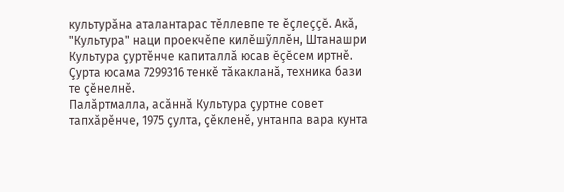культурăна аталантарас тĕллевпе те ĕçлеççĕ. Акă, "Культура" наци проекчĕпе килĕшỹллĕн, Штанашри Культура çуртĕнче капиталлă юсав ĕçĕсем иртнĕ. Çурта юсама 7299316 тенкĕ тăкакланă, техника бази те çĕнелнĕ.
Палăртмалла, асăннă Культура çуртне совет тапхăрĕнче, 1975 çулта, çĕкленĕ, унтанпа вара кунта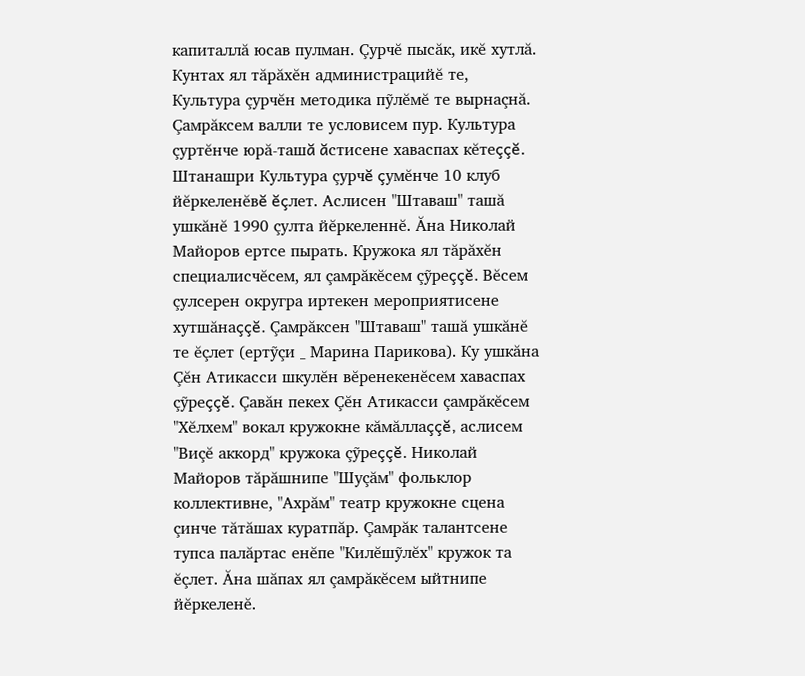капиталлă юсав пулман. Çурчĕ пысăк, икĕ хутлă. Кунтах ял тăрăхĕн администрацийĕ те, Культура çурчĕн методика пỹлĕмĕ те вырнаçнă. Çамрăксем валли те условисем пур. Культура çуртĕнче юрă-ташă ăстисене хаваспах кĕтеççĕ.
Штанашри Культура çурчĕ çумĕнче 10 клуб йĕркеленĕвĕ ĕçлет. Аслисен "Штаваш" ташă ушкăнĕ 1990 çулта йĕркеленнĕ. Ăна Николай Майоров ертсе пырать. Кружока ял тăрăхĕн специалисчĕсем, ял çамрăкĕсем çỹреççĕ. Вĕсем çулсерен округра иртекен мероприятисене хутшăнаççĕ. Çамрăксен "Штаваш" ташă ушкăнĕ те ĕçлет (ертỹçи _ Марина Парикова). Ку ушкăна Çĕн Атикасси шкулĕн вĕренекенĕсем хаваспах çỹреççĕ. Çавăн пекех Çĕн Атикасси çамрăкĕсем "Хĕлхем" вокал кружокне кăмăллаççĕ, аслисем "Виçĕ аккорд" кружока çỹреççĕ. Николай Майоров тăрăшнипе "Шуçăм" фольклор коллективне, "Ахрăм" театр кружокне сцена çинче тăтăшах куратпăр. Çамрăк талантсене тупса палăртас енĕпе "Килĕшỹлĕх" кружок та ĕçлет. Ăна шăпах ял çамрăкĕсем ыйтнипе йĕркеленĕ.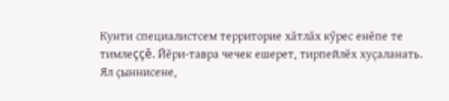Кунти специалистсем территорие хăтлăх кỹрес енĕпе те тимлеççĕ. Йĕри-тавра чечек ешерет, тирпейлĕх хуçаланать.
Ял çыннисене,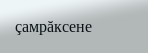çамрăксене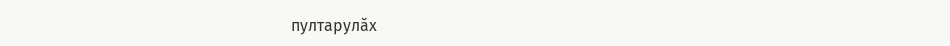пултарулăх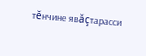тĕнчине явăçтарасси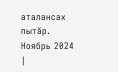аталансах пытăр.
Ноябрь 2024 |